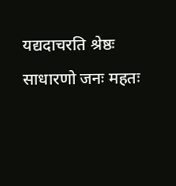यद्यदाचरति श्रेष्ठः
साधारणो जनः महतः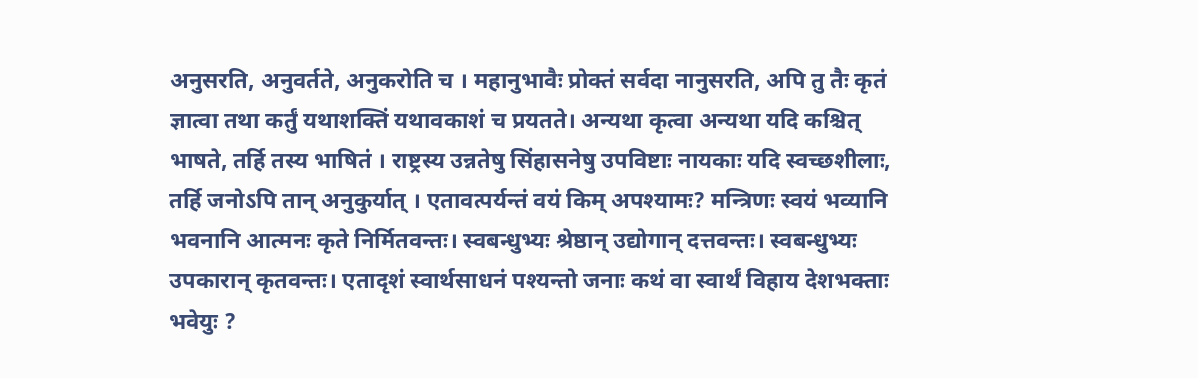अनुसरति, अनुवर्तते, अनुकरोति च । महानुभावैः प्रोक्तं सर्वदा नानुसरति, अपि तु तैः कृतं ज्ञात्वा तथा कर्तुं यथाशक्तिं यथावकाशं च प्रयतते। अन्यथा कृत्वा अन्यथा यदि कश्चित् भाषते, तर्हि तस्य भाषितं । राष्ट्रस्य उन्नतेषु सिंहासनेषु उपविष्टाः नायकाः यदि स्वच्छशीलाः, तर्हि जनोऽपि तान् अनुकुर्यात् । एतावत्पर्यन्तं वयं किम् अपश्यामः? मन्त्रिणः स्वयं भव्यानि भवनानि आत्मनः कृते निर्मितवन्तः। स्वबन्धुभ्यः श्रेष्ठान् उद्योगान् दत्तवन्तः। स्वबन्धुभ्यः उपकारान् कृतवन्तः। एतादृशं स्वार्थसाधनं पश्यन्तो जनाः कथं वा स्वार्थं विहाय देशभक्ताः भवेयुः ?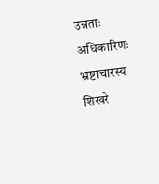उन्नताः अधिकारिणः भ्रष्टाचारस्य शिखरे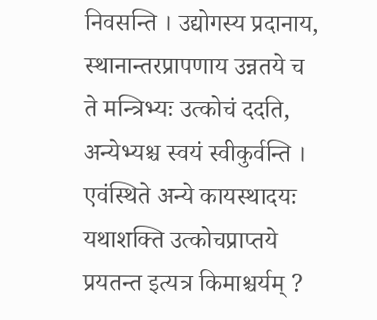निवसन्ति । उद्योगस्य प्रदानाय, स्थानान्तरप्रापणाय उन्नतये च ते मन्त्रिभ्यः उत्कोचं ददति, अन्येभ्यश्च स्वयं स्वीकुर्वन्ति । एवंस्थिते अन्ये कायस्थादयः यथाशक्ति उत्कोचप्राप्तये प्रयतन्त इत्यत्र किमाश्चर्यम् ?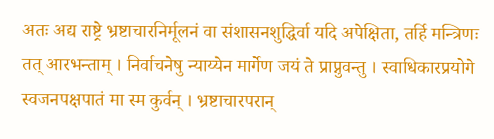अतः अद्य राष्ट्रे भ्रष्टाचारनिर्मूलनं वा संशासनशुद्धिर्वा यदि अपेक्षिता, तर्हि मन्त्रिणः तत् आरभन्ताम् । निर्वाचनेषु न्याय्येन मार्गेण जयं ते प्राप्नुवन्तु । स्वाधिकारप्रयोगे स्वजनपक्षपातं मा स्म कुर्वन् । भ्रष्टाचारपरान्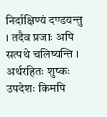निर्दाक्षिण्यं दण्डयन्तु । तदैव प्रजाः अपि सत्पथे चलिष्यन्ति । अर्थरहितः शुष्कः उपदेशः किमपि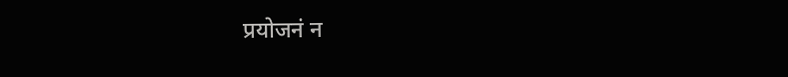प्रयोजनं न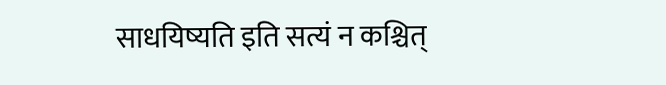साधयिष्यति इति सत्यं न कश्चित्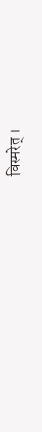विस्मरेत् ।